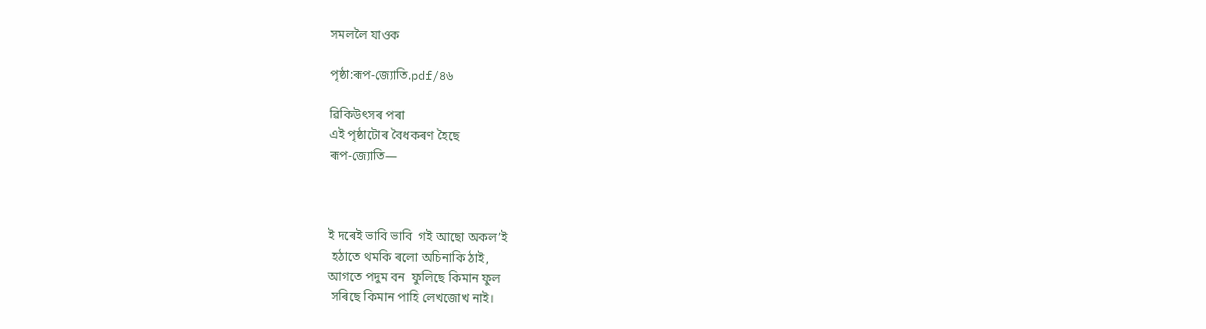সমললৈ যাওক

পৃষ্ঠা:ৰূপ-জ্যোতি.pdf/৪৬

ৱিকিউৎসৰ পৰা
এই পৃষ্ঠাটোৰ বৈধকৰণ হৈছে
ৰূপ-জ্যোতি—



ই দৰেই ভাবি ভাবি  গই আছো অকল’ই
 হঠাতে থমকি ৰলো অচিনাকি ঠাই,
আগতে পদুম বন  ফুলিছে কিমান ফুল
 সৰিছে কিমান পাহি লেখজোখ নাই।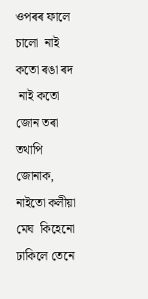ওপৰৰ ফালে চালো  নাই কতো ৰঙা ৰদ
 নাই কতো জোন তৰা তথাপি জোনাক,
নাইতো কলীয়া মেঘ  কিহেনো ঢাকিলে তেনে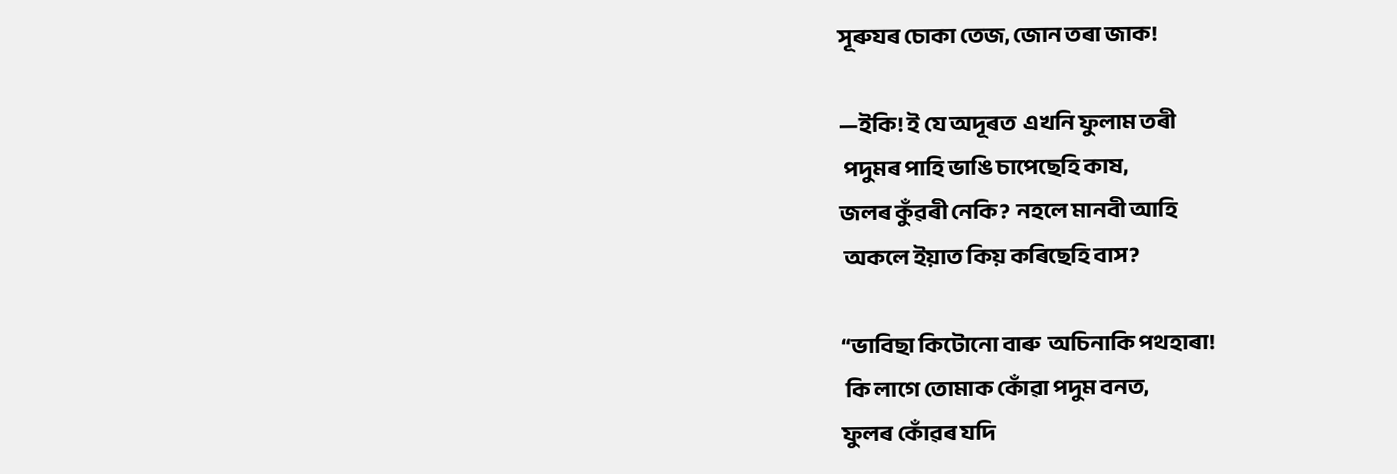সূৰুযৰ চোকা তেজ, জোন তৰা জাক!

—ইকি! ই যে অদূৰত  এখনি ফুলাম তৰী
 পদুমৰ পাহি ভাঙি চাপেছেহি কাষ,
জলৰ কুঁৱৰী নেকি?  নহলে মানবী আহি
 অকলে ইয়াত কিয় কৰিছেহি বাস?

“ভাবিছা কিটোনো বাৰু  অচিনাকি পথহাৰা!
 কি লাগে তোমাক কোঁৱা পদুম বনত,
ফুলৰ কোঁৱৰ যদি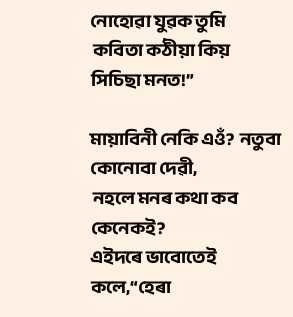নোহোৱা যুৱক তুমি
 কবিতা কঠীয়া কিয় সিচিছা মনত!”

মায়াবিনী নেকি এওঁ?  নতুবা কোনোবা দেৱী,
 নহলে মনৰ কথা কব কেনেকই?
এইদৰে ভাবোতেই  কলে,“হেৰা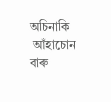অচিনাকি
 আঁহাচোন বাৰু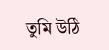তুমি উঠি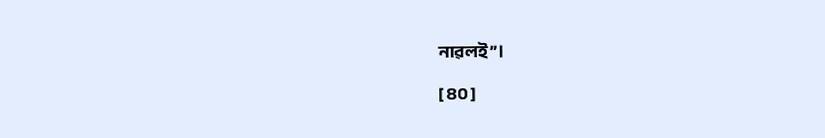নাৱলই”।

[ ৪০ ]